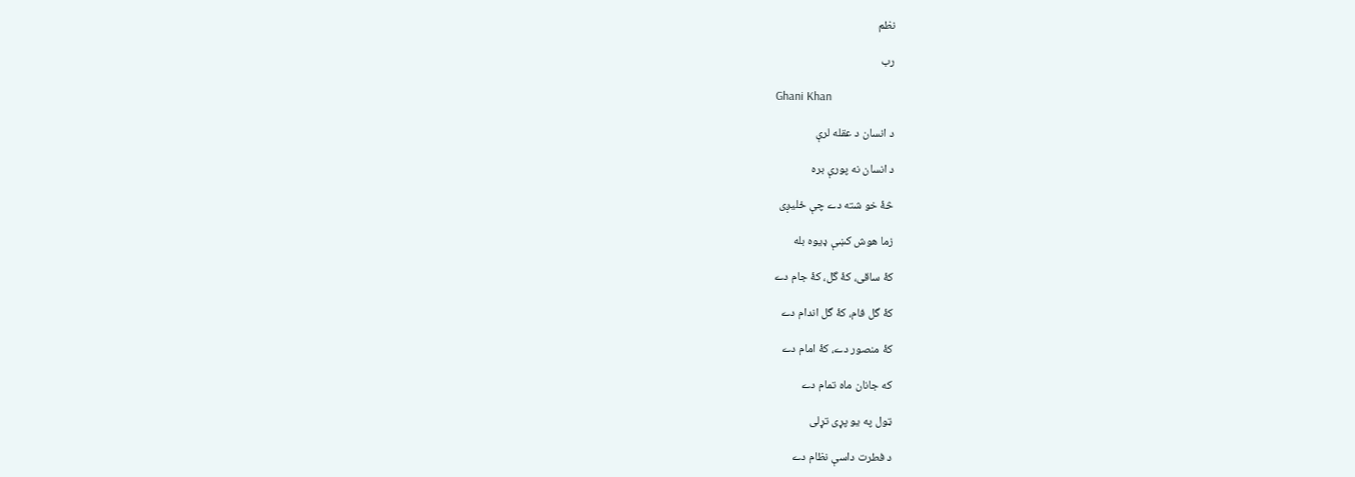نظم

رب

Ghani Khan

د انسان د عقله لرې

د انسان نه پورې بره

څۀ خو شته دے چې ځليږی

زما هوش کښې ډيوه بله

کۀ ساقی، کۀ گل، کۀ جام دے

کۀ گل فام، کۀ گل اندام دے

کۀ منصور دے، کۀ امام دے

که جانان ماه تمام دے

ټول په يو پړی تړلی

د فطرت داسې نظام دے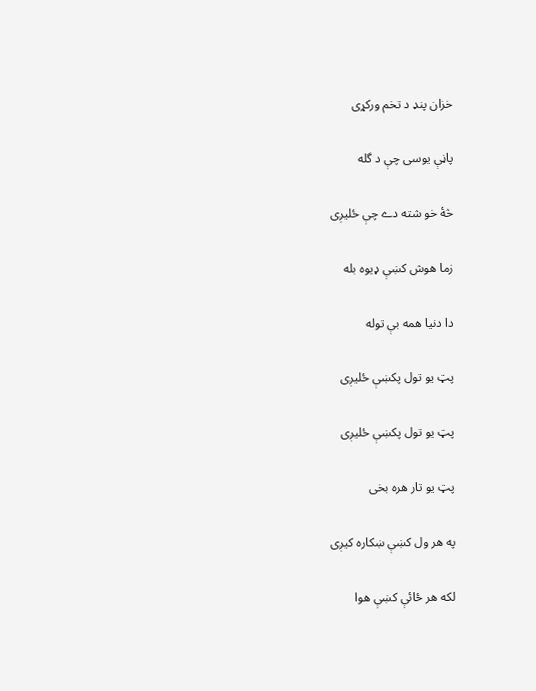خزان پنډ د تخم ورکړی

پاڼې يوسی چې د گله

څۀ خو شته دے چې ځليږی

زما هوش کښې ډيوه بله

دا دنيا همه بې توله

پټ يو تول پکښې ځليږی

پټ يو تول پکښې ځليږی

پټ يو تار هره بخی

په هر ول کښې ښکاره کيږی

لکه هر ځائې کښې هوا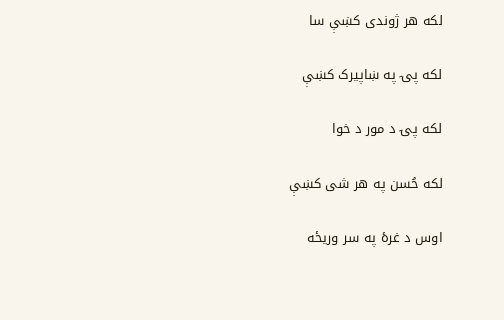لکه هر ژوندی کښې سا

لکه پۍ په ښاپيرک کښې

لکه پۍ د مور د خوا

لکه حُسن په هر شی کښې

اوس د غرۀ په سر وريځه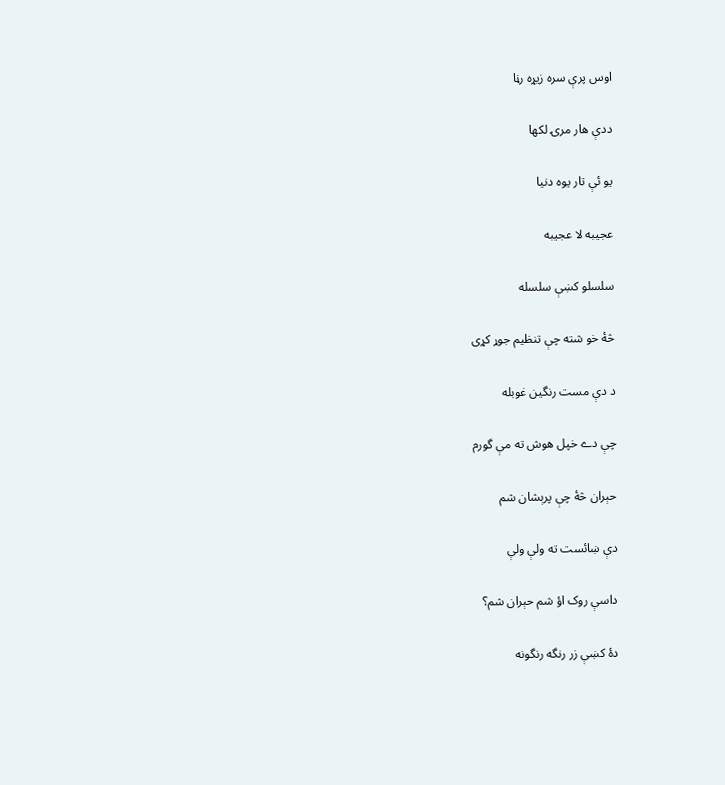اوس پرې سره زيړه رڼا

ددې هار مرۍ لکها

يو ئې تار يوه دنيا

عجيبه لا عجيبه

سلسلو کښې سلسله

څۀ خو شته چې تنظيم جوړ کړی

د دې مست رنگين غوبله

چې دے خپل هوش ته مې گورم

حېران څۀ چې پرېشان شم

دې ښائست ته ولې ولې

داسې روک اؤ شم حېران شم؟

دۀ کښې زر رنگه رنگونه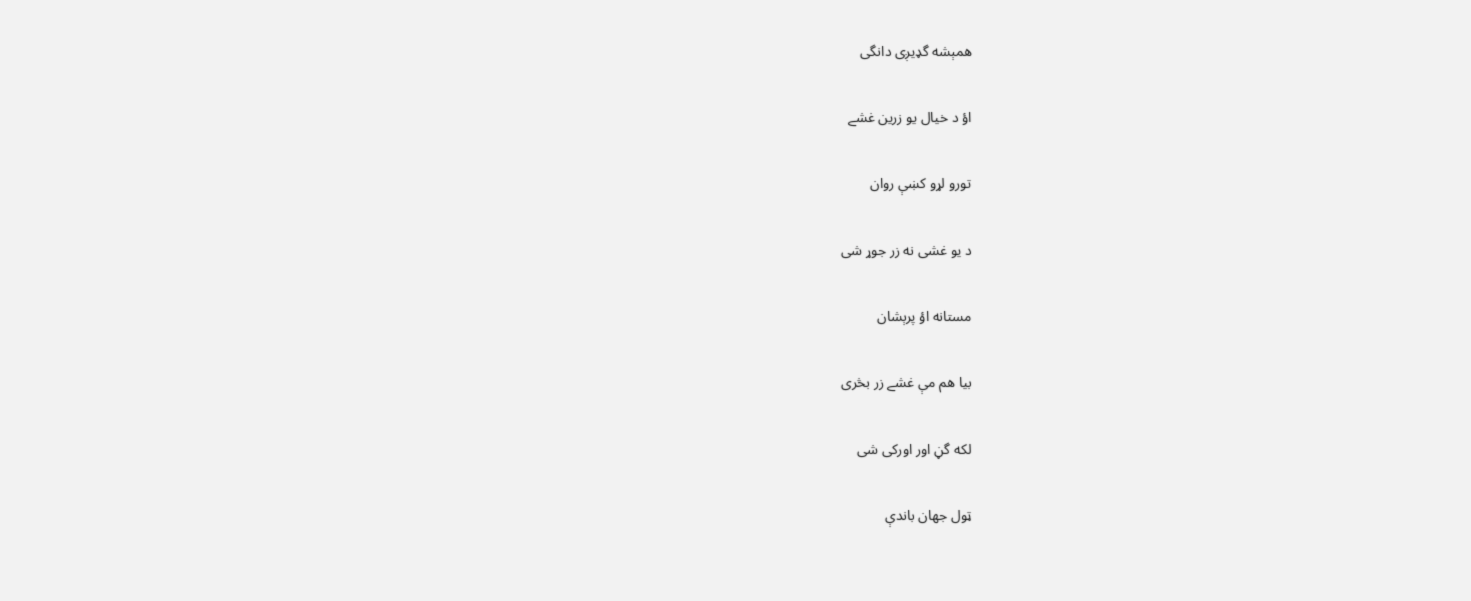همېشه گډيږی دانگی

اؤ د خيال يو زرين غشے

تورو لړو کښې روان

د يو غشی نه زر جوړ شی

مستانه اؤ پرېشان

بيا هم مې غشے زر بڅری

لکه گڼ اور اورکی شی

ټول جهان باندې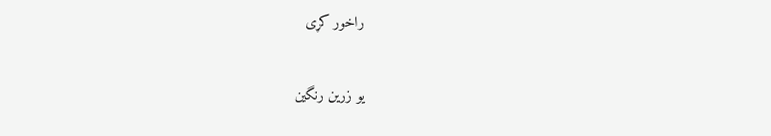راخور کړی

يو زرين رنگين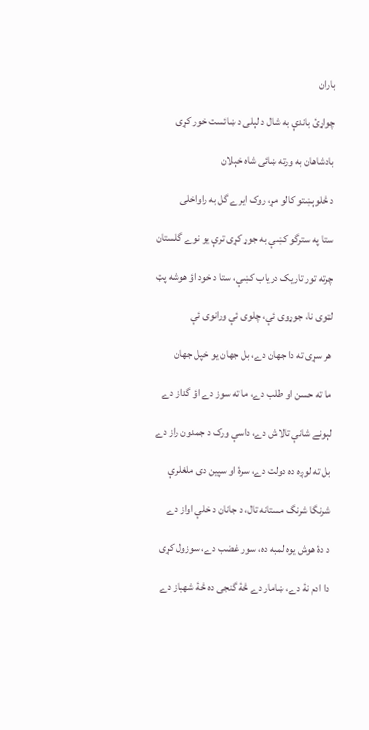باران

چواړئ باندې به شال د لېلی د ښائست خور کړی

بادشاهان به ورته ښائی شاه خېلان

د څلوېښتو کالو مړ، روک ايرے گل به راواخلی

ستا په سترگو کښې به جوړ کړی ترې يو نوے گلستان

چرته تور تاريک درياب کښې، ستا د خود اؤ هوشه پټ

لټوی نا، جوړوی ئې، چلوی ئې ورانوی ئې

هر سړی ته دا جهان دے، بل جهان يو خپل جهان

ما ته حسن او طلب دے، ما ته سوز دے اؤ گداز دے

لېونے شانې تالاش دے، داسې ورک د جمدون راز دے

بل ته لوږه ده دولت دے، سرۀ او سپين دی ملغلرې

شرنگا شرنگ مستانه تال، د جانان د خلې اواز دے

د دۀ هوش يوه لمبه ده، سور غضب دے، سوزول کړی

دا ادم نۀ دے، ښامار دے څۀ گنجی ده څۀ شهباز دے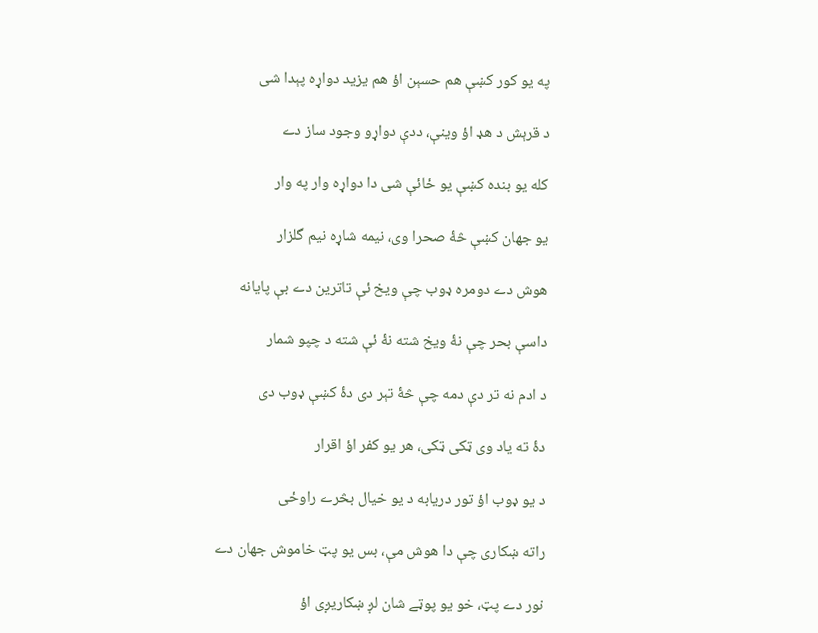په يو کور کښې هم حسېن اؤ هم يزيد دواړه پېدا شی

د قرېش د هډ اؤ وينې، ددې دواړو وجود ساز دے

کله يو بنده کښې يو ځائې شی دا دواړه وار په وار

يو جهان کښې څۀ صحرا وی، نيمه شاړه نيم گلزار

هوش دے دومره ډوب چې ويخ ئې تاترين دے بې پايانه

داسې بحر چې نۀ ويخ شته نۀ ئې شته د چپو شمار

د ادم نه تر دې دمه چې څۀ تېر دی دۀ کښې ډوب دی

دۀ ته ياد وی ټکی ټکی، هر يو کفر اؤ اقرار

د يو ډوب اؤ تور دريابه د يو خيال بڅرے راوځی

راته ښکاری چې دا هوش مې، بس يو پټ خاموش جهان دے

نور دے پټ، خو يو پوټے شان لږ ښکاريږی اؤ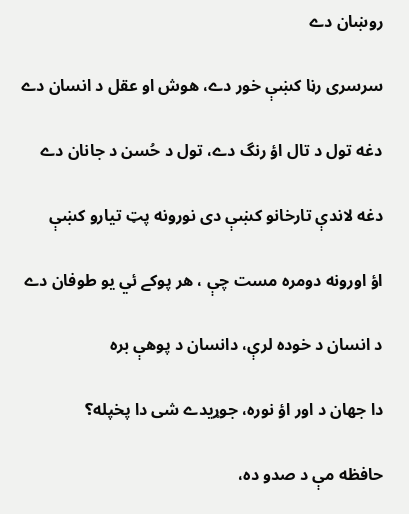روښان دے

سرسری رڼا کښې خور دے، هوش او عقل د انسان دے

دغه تول د تال اؤ رنگ دے، تول د حُسن د جانان دے

دغه لاندې تارخانو کښې دی نورونه پټ تيارو کښې

اؤ اورونه دومره مست چې ، هر پوکے ئي يو طوفان دے

د انسان د خوده لرې، دانسان د پوهې بره

دا جهان د اور اؤ نوره، جوړيدے شی دا پخپله؟

حافظه مې د صدو ده،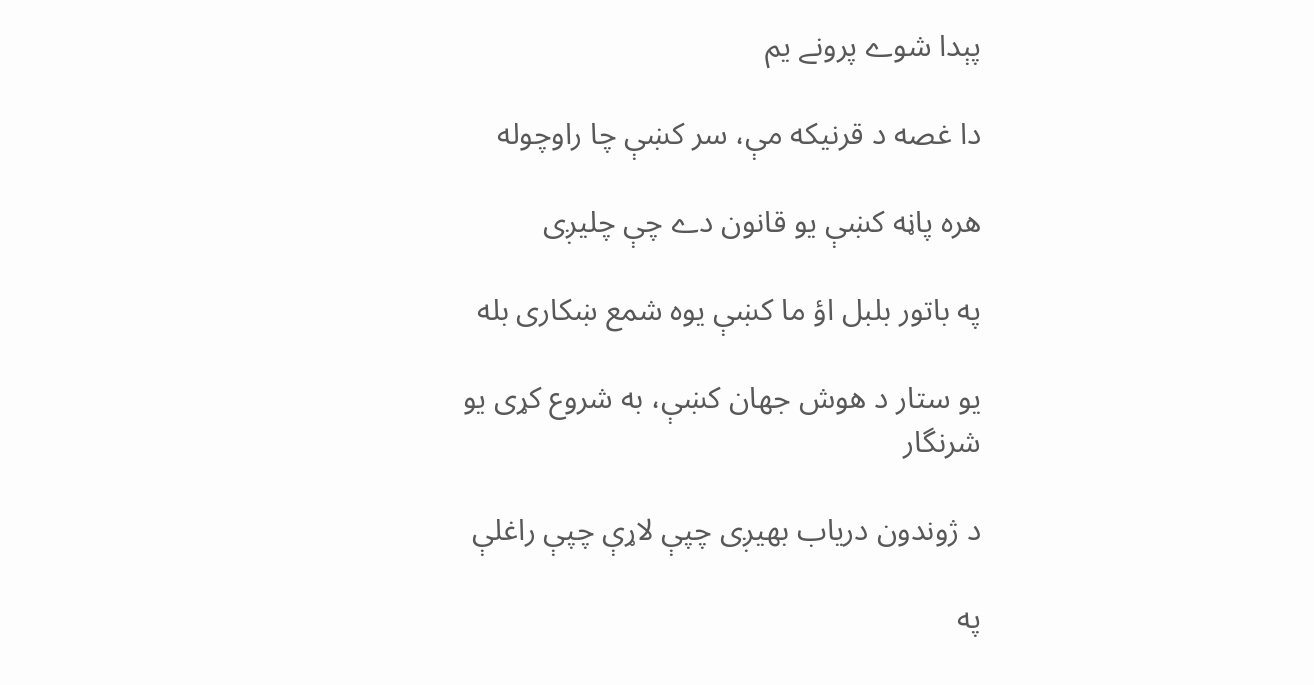پېدا شوے پرونے يم

دا غصه د قرنيکه مې، سر کښې چا راوچوله

هره پاڼه کښې يو قانون دے چې چليږی

په باتور بلبل اؤ ما کښې يوه شمع ښکاری بله

يو ستار د هوش جهان کښې، به شروع کړی يو شرنگار

د ژوندون درياب بهيږی چپې لاړې چپې راغلې

په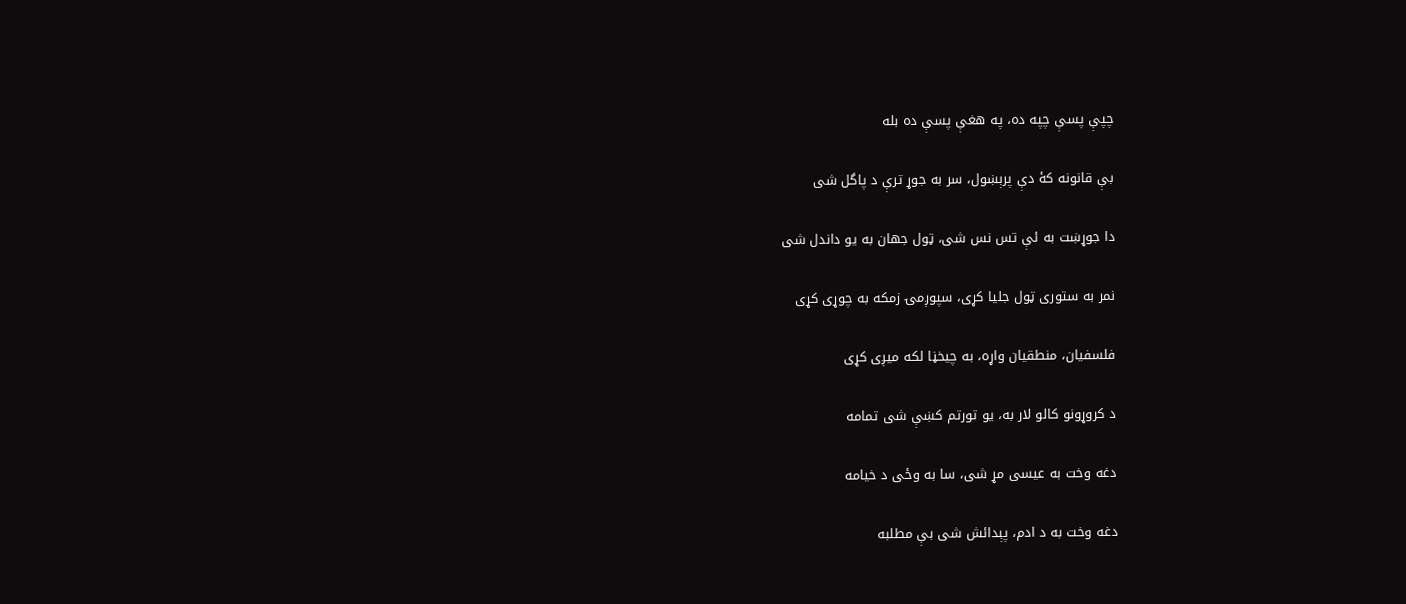چپې پسې چپه ده، په هغې پسې ده بله

بې قانونه کۀ دې پرېښول، سر به جوړ ترې د پاگل شی

دا جوړښت به ئې تس نس شی، ټول جهان به يو داندل شی

نمر به ستوری ټول جليا کړی، سپوږمۍ زمکه به چوړی کړی

فلسفيان، منطقيان واړه، به چيخڼا لکه ميږی کړی

د کروړونو کالو لار به، يو تورتم کښې شی تمامه

دغه وخت به عيسی مړ شی، سا به وځی د خيامه

دغه وخت به د ادم، پېدائش شی بې مطلبه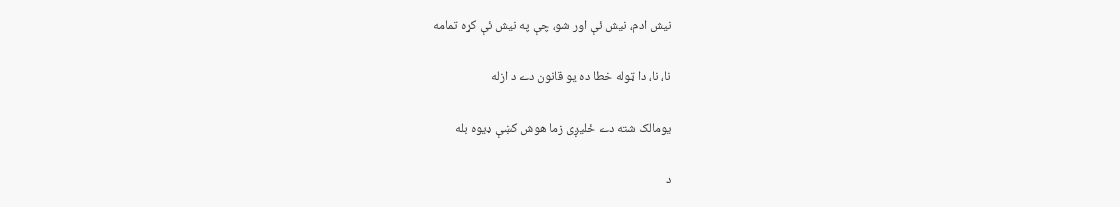نيش ادم، نيش ئې اور شو، چې په نيش ئې کړه تمامه

نا، نا، دا ټوله خطا ده يو قانون دے د ازله

يومالک شته دے ځليږی زما هوش کښې ډيوه بله

د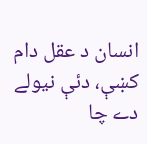انسان د عقل دام کښې، دئې نيولے دے چا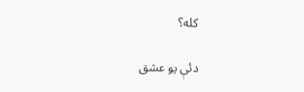کله؟

دئې يو عشق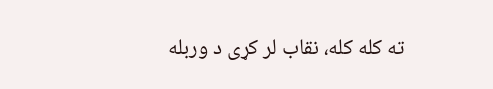ته کله کله، نقاب لر کړی د وربله